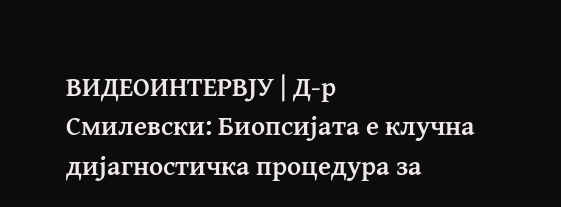ВИДЕОИНТЕРВЈУ | Д-р Смилевски: Биопсијата е клучна дијагностичка процедура за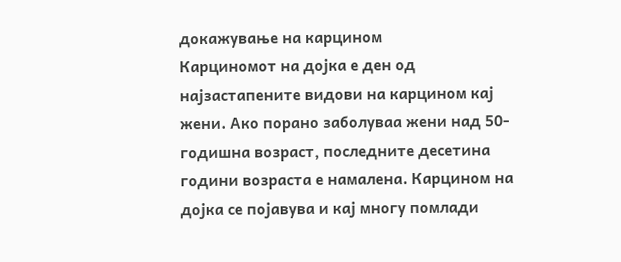докажување на карцином
Карциномот на дојка е ден од најзастапените видови на карцином кај жени. Ако порано заболуваа жени над 50-годишна возраст, последните десетина години возраста е намалена. Карцином на дојка се појавува и кај многу помлади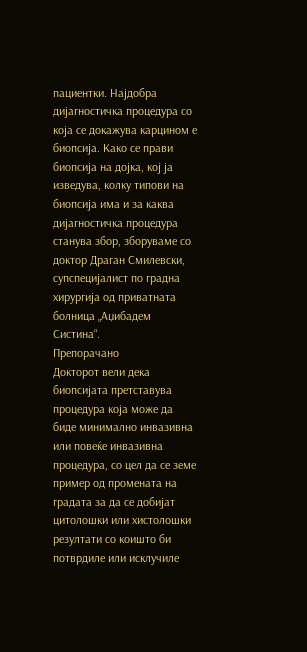пациентки. Најдобра дијагностичка процедура со која се докажува карцином е биопсија. Како се прави биопсија на дојка, кој ја изведува, колку типови на биопсија има и за каква дијагностичка процедура станува збор, зборуваме со доктор Драган Смилевски, супспецијалист по градна хирургија од приватната болница „Аџибадем Систина“.
Препорачано
Докторот вели дека биопсијата претставува процедура која може да биде минимално инвазивна или повеќе инвазивна процедура, со цел да се земе пример од промената на градата за да се добијат цитолошки или хистолошки резултати со коишто би потврдиле или исклучиле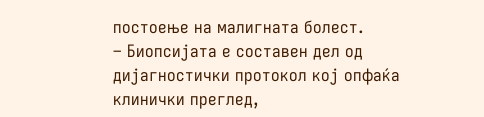постоење на малигната болест.
– Биопсијата е составен дел од дијагностички протокол кој опфаќа клинички преглед,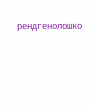рендгенолошко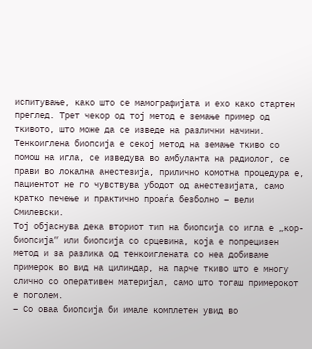испитување, како што се мамографијата и ехо како стартен преглед. Трет чекор од тој метод е земање пример од ткивото, што може да се изведе на различни начини. Тенкоиглена биопсија е секој метод на земање ткиво со помош на игла, се изведува во амбуланта на радиолог, се прави во локална анестезија, прилично комотна процедура е, пациентот не го чувствува убодот од анестезијата, само кратко печење и практично проаѓа безболно – вели Смилевски.
Тој објаснува дека вториот тип на биопсија со игла е „кор-биопсија“ или биопсија со срцевина, која е попрецизен метод и за разлика од тенкоиглената со неа добиваме примерок во вид на цилиндар, на парче ткиво што е многу слично со оперативен материјал, само што тогаш примерокот е поголем.
– Со оваа биопсија би имале комплетен увид во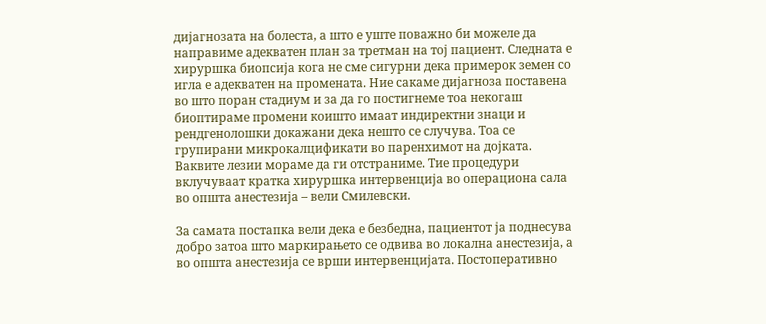дијагнозата на болеста, а што е уште поважно би можеле да направиме адекватен план за третман на тој пациент. Следната е хируршка биопсија кога не сме сигурни дека примерок земен со игла е адекватен на промената. Ние сакаме дијагноза поставена во што поран стадиум и за да го постигнеме тоа некогаш биоптираме промени коишто имаат индиректни знаци и рендгенолошки докажани дека нешто се случува. Тоа се групирани микрокалцификати во паренхимот на дојката. Ваквите лезии мораме да ги отстраниме. Тие процедури вклучуваат кратка хируршка интервенција во операциона сала во општа анестезија – вели Смилевски.

За самата постапка вели дека е безбедна, пациентот ја поднесува добро затоа што маркирањето се одвива во локална анестезија, а во општа анестезија се врши интервенцијата. Постоперативно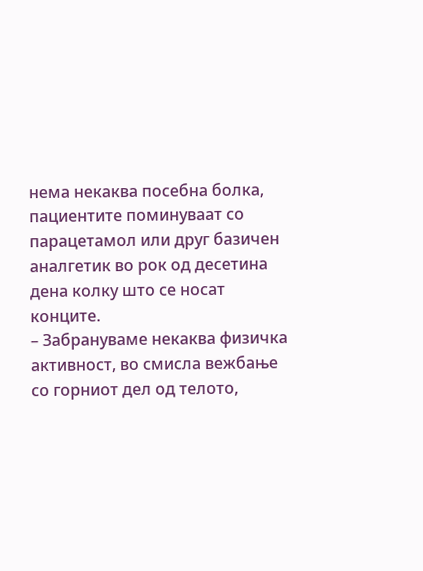нема некаква посебна болка, пациентите поминуваат со парацетамол или друг базичен аналгетик во рок од десетина дена колку што се носат конците.
– Забрануваме некаква физичка активност, во смисла вежбање со горниот дел од телото,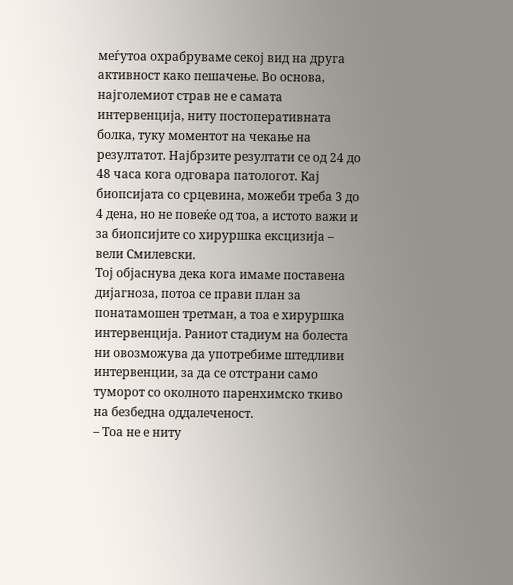меѓутоа охрабруваме секој вид на друга активност како пешачење. Во основа, најголемиот страв не е самата интервенција, ниту постоперативната болка, туку моментот на чекање на резултатот. Најбрзите резултати се од 24 до 48 часа кога одговара патологот. Кај биопсијата со срцевина, можеби треба 3 до 4 дена, но не повеќе од тоа, а истото важи и за биопсијите со хируршка ексцизија – вели Смилевски.
Тој објаснува дека кога имаме поставена дијагноза, потоа се прави план за понатамошен третман, а тоа е хируршка интервенција. Раниот стадиум на болеста ни овозможува да употребиме штедливи интервенции, за да се отстрани само туморот со околното паренхимско ткиво на безбедна оддалеченост.
– Тоа не е ниту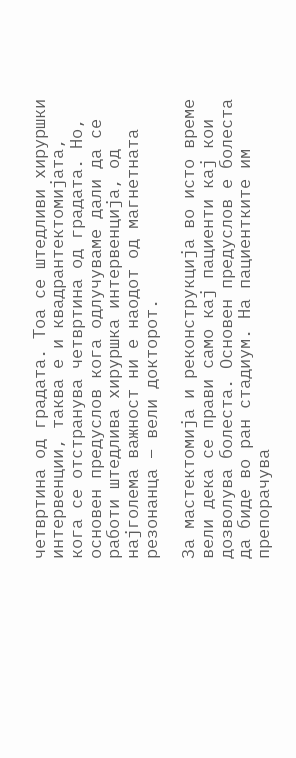четвртина од градата. Тоа се штедливи хируршки интервенции, таква е и квадрантектомијата, кога се отстранува четвртина од градата. Но, основен предуслов кога одлучуваме дали да се работи штедлива хируршка интервенција, од најголема важност ни е наодот од магнетната резонанца – вели докторот.

За мастектомија и реконструкција во исто време вели дека се прави само кај пациенти кај кои дозволува болеста. Основен предуслов е болеста да биде во ран стадиум. На пациентките им препорачува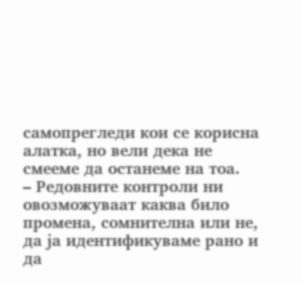самопрегледи кои се корисна алатка, но вели дека не смееме да останеме на тоа.
– Редовните контроли ни овозможуваат каква било промена, сомнителна или не, да ја идентификуваме рано и да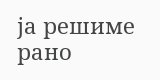ја решиме рано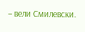– вели Смилевски.